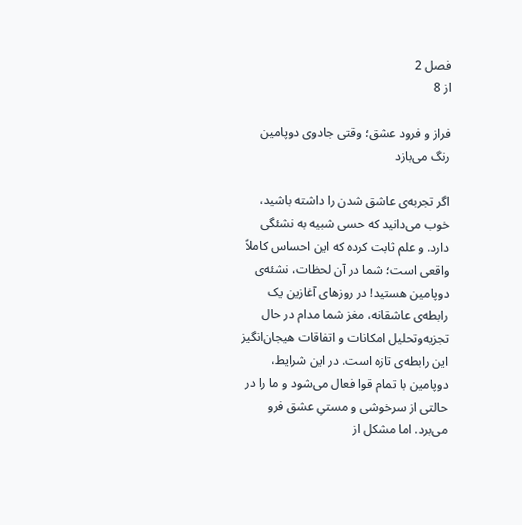فصل 2
از 8

فراز و فرود عشق؛ وقتی جادوی دوپامین رنگ می‌بازد

اگر تجربه‌ی عاشق شدن را داشته باشید، خوب می‌دانید که حسی شبیه به نشئگی دارد. و علم ثابت کرده که این احساس کاملاً واقعی است؛ شما در آن لحظات، نشئه‌ی دوپامین هستید! در روزهای آغازین یک رابطه‌ی عاشقانه، مغز شما مدام در حال تجزیه‌وتحلیل امکانات و اتفاقات هیجان‌انگیز این رابطه‌ی تازه است. در این شرایط، دوپامین با تمام قوا فعال می‌شود و ما را در حالتی از سرخوشی و مستیِ عشق فرو می‌برد. اما مشکل از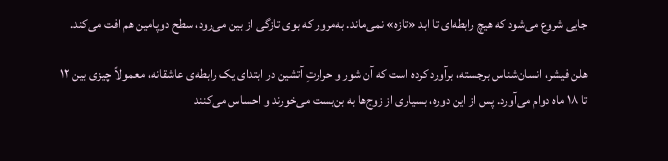جایی شروع می‌شود که هیچ رابطه‌ای تا ابد «تازه» نمی‌ماند. به‌مرور که بوی تازگی از بین می‌رود، سطح دوپامین هم افت می‌کند.

هلن فیشر، انسان‌شناس برجسته، برآورد کرده است که آن شور و حرارتِ آتشین در ابتدای یک رابطه‌ی عاشقانه، معمولاً چیزی بین ۱۲ تا ۱۸ ماه دوام می‌آورد. پس از این دوره، بسیاری از زوج‌ها به بن‌بست می‌خورند و احساس می‌کنند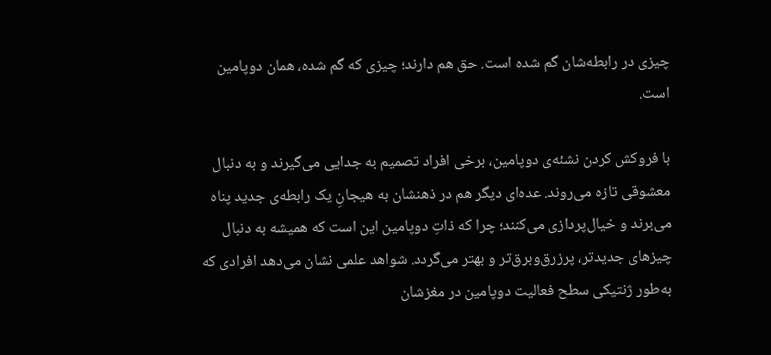چیزی در رابطه‌شان گم شده است. حق هم دارند؛ چیزی که گم شده، همان دوپامین است.

با فروکش کردن نشئه‌ی دوپامین، برخی افراد تصمیم به جدایی می‌گیرند و به دنبال معشوقی تازه می‌روند. عده‌ای دیگر هم در ذهنشان به هیجانِ یک رابطه‌ی جدید پناه می‌برند و خیال‌پردازی می‌کنند؛ چرا که ذاتِ دوپامین این است که همیشه به دنبال چیزهای جدیدتر، پرزرق‌وبرق‌تر و بهتر می‌گردد. شواهد علمی نشان می‌دهد افرادی که به‌طور ژنتیکی سطح فعالیت دوپامین در مغزشان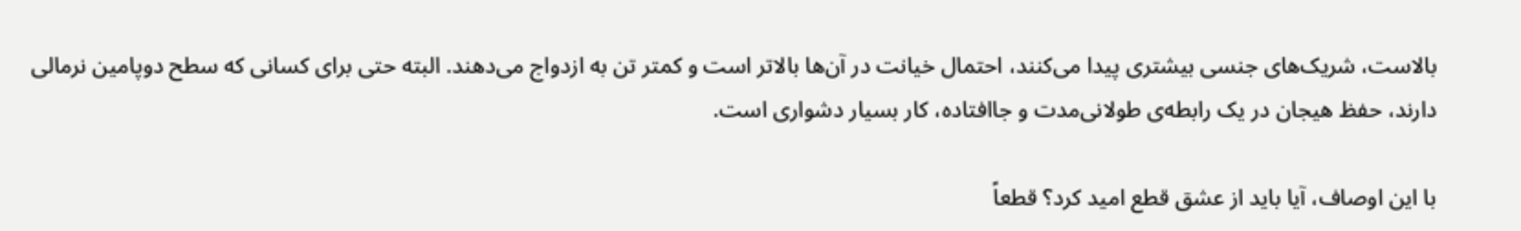بالاست، شریک‌های جنسی بیشتری پیدا می‌کنند، احتمال خیانت در آن‌ها بالاتر است و کمتر تن به ازدواج می‌دهند. البته حتی برای کسانی که سطح دوپامین نرمالی دارند، حفظ هیجان در یک رابطه‌ی طولانی‌مدت و جاافتاده، کار بسیار دشواری است.

با این اوصاف، آیا باید از عشق قطع امید کرد؟ قطعاً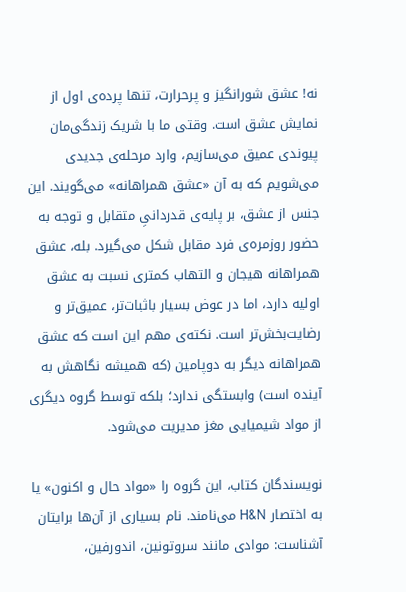نه! عشق شورانگیز و پرحرارت، تنها پرده‌ی اول از نمایش عشق است. وقتی ما با شریک زندگی‌مان پیوندی عمیق می‌سازیم، وارد مرحله‌ی جدیدی می‌شویم که به آن «عشق همراهانه» می‌گویند. این جنس از عشق، بر پایه‌ی قدردانیِ متقابل و توجه به حضور روزمره‌ی فرد مقابل شکل می‌گیرد. بله، عشق همراهانه هیجان و التهاب کمتری نسبت به عشق اولیه دارد، اما در عوض بسیار باثبات‌تر، عمیق‌تر و رضایت‌بخش‌تر است. نکته‌ی مهم این است که عشق همراهانه دیگر به دوپامین (که همیشه نگاهش به آینده است) وابستگی ندارد؛ بلکه توسط گروه دیگری از مواد شیمیایی مغز مدیریت می‌شود.

نویسندگان کتاب، این گروه را «مواد حال و اکنون» یا به اختصار H&N می‌نامند. نام بسیاری از آن‌ها برایتان آشناست: موادی مانند سروتونین، اندورفین،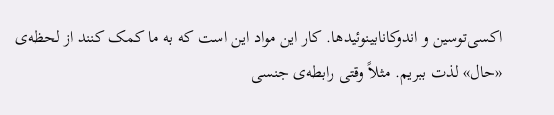اکسی‌توسین و اندوکانابینوئیدها. کار این مواد این است که به ما کمک کنند از لحظه‌ی «حال» لذت ببریم. مثلاً وقتی رابطه‌ی جنسی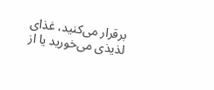برقرار می‌کنید، غذای لذیذی می‌خورید یا از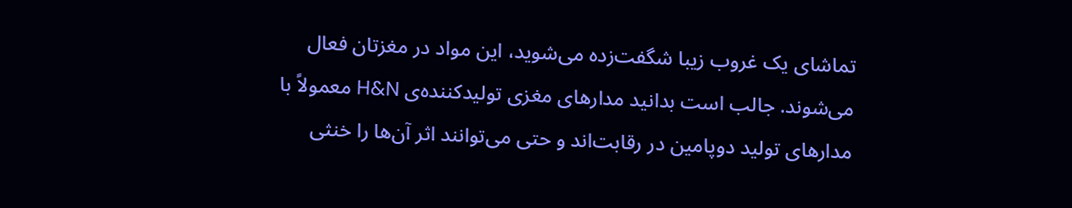تماشای یک غروب زیبا شگفت‌زده می‌شوید، این مواد در مغزتان فعال می‌شوند. جالب است بدانید مدارهای مغزی تولیدکننده‌ی H&N معمولاً با مدارهای تولید دوپامین در رقابت‌اند و حتی می‌توانند اثر آن‌ها را خنثی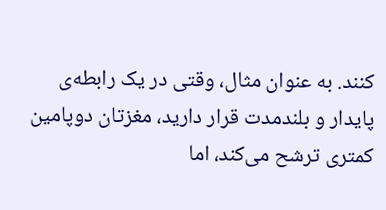کنند. به عنوان مثال، وقتی در یک رابطه‌ی پایدار و بلندمدت قرار دارید، مغزتان دوپامین کمتری ترشح می‌کند، اما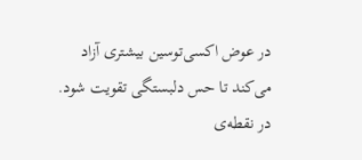در عوض اکسی‌توسین بیشتری آزاد می‌کند تا حس دلبستگی تقویت شود. در نقطه‌ی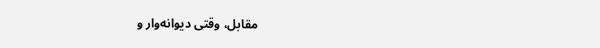مقابل، وقتی دیوانه‌وار و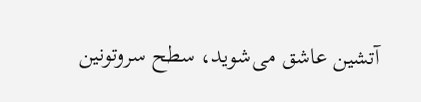آتشین عاشق می‌شوید، سطح سروتونین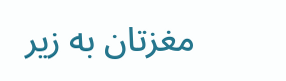مغزتان به زیر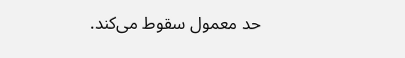حد معمول سقوط می‌کند.